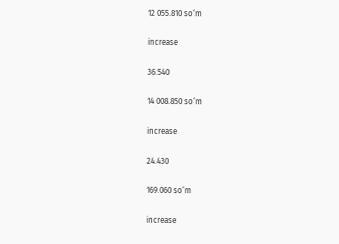12 055.810 so‘m

increase

36.540

14 008.850 so‘m

increase

24.430

169.060 so‘m

increase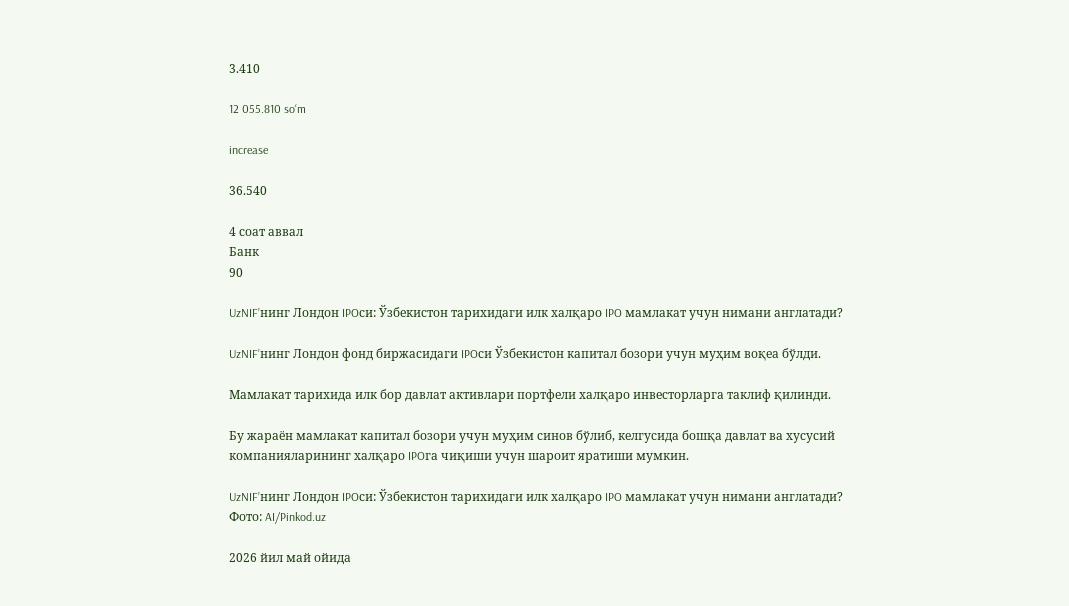3.410

12 055.810 so‘m

increase

36.540

4 соат аввал
Банк
90

UzNIF’нинг Лондон IPOси: Ўзбекистон тарихидаги илк халқаро IPO мамлакат учун нимани англатади?

UzNIF’нинг Лондон фонд биржасидаги IPOси Ўзбекистон капитал бозори учун муҳим воқеа бўлди.

Мамлакат тарихида илк бор давлат активлари портфели халқаро инвесторларга таклиф қилинди.

Бу жараён мамлакат капитал бозори учун муҳим синов бўлиб, келгусида бошқа давлат ва хусусий компанияларининг халқаро IPOга чиқиши учун шароит яратиши мумкин.

UzNIF’нинг Лондон IPOси: Ўзбекистон тарихидаги илк халқаро IPO мамлакат учун нимани англатади?
Фото: AI/Pinkod.uz

2026 йил май ойида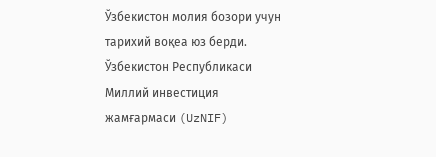Ўзбекистон молия бозори учун тарихий воқеа юз берди. Ўзбекистон Республикаси Миллий инвестиция жамғармаси (UzNIF)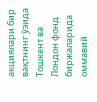акциялари бир вақтнинг ўзида Тошкент ва Лондон фонд биржаларида оммавий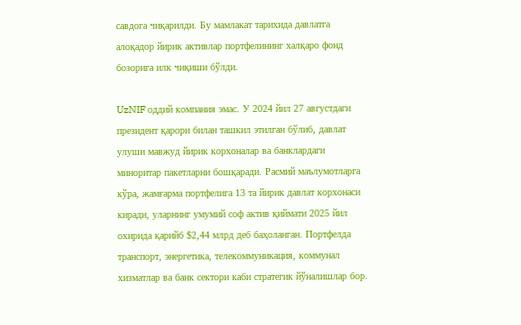савдога чиқарилди. Бу мамлакат тарихида давлатга алоқадор йирик активлар портфелининг халқаро фонд бозорига илк чиқиши бўлди.

UzNIF оддий компания эмас. У 2024 йил 27 августдаги президент қарори билан ташкил этилган бўлиб, давлат улуши мавжуд йирик корхоналар ва банклардаги миноритар пакетларни бошқаради. Расмий маълумотларга кўра, жамғарма портфелига 13 та йирик давлат корхонаси киради, уларнинг умумий соф актив қиймати 2025 йил охирида қарийб $2,44 млрд деб баҳоланган. Портфелда транспорт, энергетика, телекоммуникация, коммунал хизматлар ва банк сектори каби стратегик йўналишлар бор.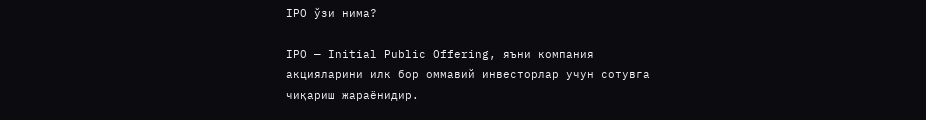IPO ўзи нима?

IPO — Initial Public Offering, яъни компания акцияларини илк бор оммавий инвесторлар учун сотувга чиқариш жараёнидир.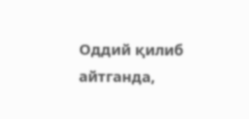Оддий қилиб айтганда,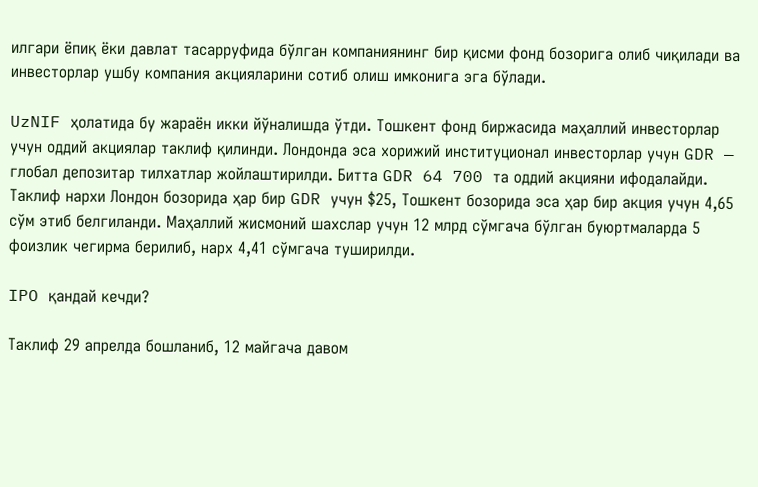илгари ёпиқ ёки давлат тасарруфида бўлган компаниянинг бир қисми фонд бозорига олиб чиқилади ва инвесторлар ушбу компания акцияларини сотиб олиш имконига эга бўлади.

UzNIF ҳолатида бу жараён икки йўналишда ўтди. Тошкент фонд биржасида маҳаллий инвесторлар учун оддий акциялар таклиф қилинди. Лондонда эса хорижий институционал инвесторлар учун GDR — глобал депозитар тилхатлар жойлаштирилди. Битта GDR 64 700 та оддий акцияни ифодалайди. Таклиф нархи Лондон бозорида ҳар бир GDR учун $25, Тошкент бозорида эса ҳар бир акция учун 4,65 сўм этиб белгиланди. Маҳаллий жисмоний шахслар учун 12 млрд сўмгача бўлган буюртмаларда 5 фоизлик чегирма берилиб, нарх 4,41 сўмгача туширилди.

IPO қандай кечди?

Таклиф 29 апрелда бошланиб, 12 майгача давом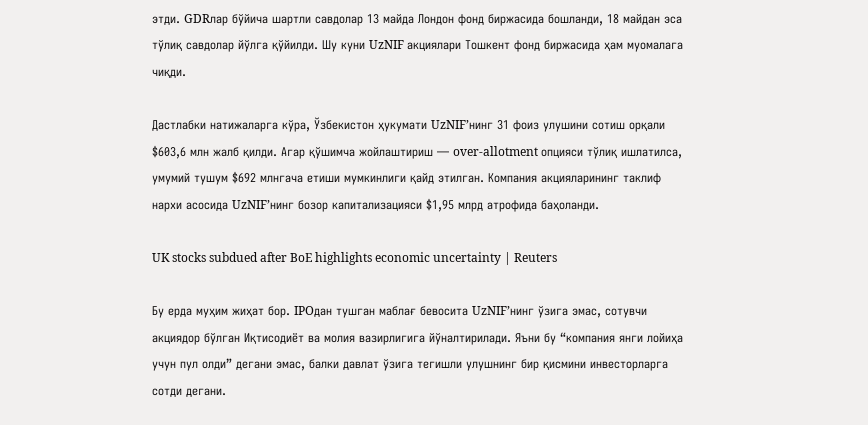этди. GDRлар бўйича шартли савдолар 13 майда Лондон фонд биржасида бошланди, 18 майдан эса тўлиқ савдолар йўлга қўйилди. Шу куни UzNIF акциялари Тошкент фонд биржасида ҳам муомалага чиқди.

Дастлабки натижаларга кўра, Ўзбекистон ҳукумати UzNIF’нинг 31 фоиз улушини сотиш орқали $603,6 млн жалб қилди. Агар қўшимча жойлаштириш — over-allotment опцияси тўлиқ ишлатилса, умумий тушум $692 млнгача етиши мумкинлиги қайд этилган. Компания акцияларининг таклиф нархи асосида UzNIF’нинг бозор капитализацияси $1,95 млрд атрофида баҳоланди.

UK stocks subdued after BoE highlights economic uncertainty | Reuters

Бу ерда муҳим жиҳат бор. IPOдан тушган маблағ бевосита UzNIF’нинг ўзига эмас, сотувчи акциядор бўлган Иқтисодиёт ва молия вазирлигига йўналтирилади. Яъни бу “компания янги лойиҳа учун пул олди” дегани эмас, балки давлат ўзига тегишли улушнинг бир қисмини инвесторларга сотди дегани.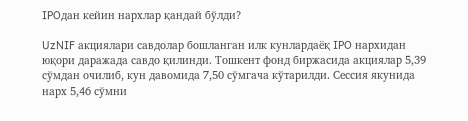IPOдан кейин нархлар қандай бўлди?

UzNIF акциялари савдолар бошланган илк кунлардаёқ IPO нархидан юқори даражада савдо қилинди. Тошкент фонд биржасида акциялар 5,39 сўмдан очилиб, кун давомида 7,50 сўмгача кўтарилди. Сессия якунида нарх 5,46 сўмни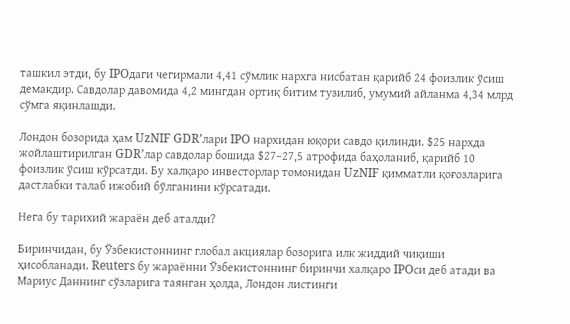ташкил этди, бу IPOдаги чегирмали 4,41 сўмлик нархга нисбатан қарийб 24 фоизлик ўсиш демакдир. Савдолар давомида 4,2 мингдан ортиқ битим тузилиб, умумий айланма 4,34 млрд сўмга яқинлашди.

Лондон бозорида ҳам UzNIF GDR’лари IPO нархидан юқори савдо қилинди. $25 нархда жойлаштирилган GDR’лар савдолар бошида $27–27,5 атрофида баҳоланиб, қарийб 10 фоизлик ўсиш кўрсатди. Бу халқаро инвесторлар томонидан UzNIF қимматли қоғозларига дастлабки талаб ижобий бўлганини кўрсатади.

Нега бу тарихий жараён деб аталди?

Биринчидан, бу Ўзбекистоннинг глобал акциялар бозорига илк жиддий чиқиши ҳисобланади. Reuters бу жараённи Ўзбекистоннинг биринчи халқаро IPOси деб атади ва Мариус Даннинг сўзларига таянган ҳолда, Лондон листинги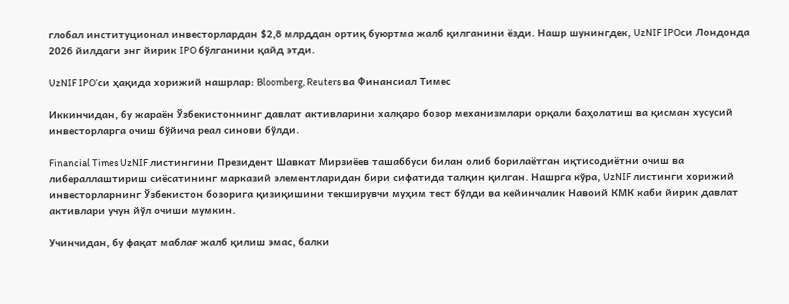глобал институционал инвесторлардан $2,8 млрддан ортиқ буюртма жалб қилганини ёзди. Нашр шунингдек, UzNIF IPOси Лондонда 2026 йилдаги энг йирик IPO бўлганини қайд этди.

UzNIF IPO’си ҳақида хорижий нашрлар: Bloomberg, Reuters ва Финанcиал Тимес

Иккинчидан, бу жараён Ўзбекистоннинг давлат активларини халқаро бозор механизмлари орқали баҳолатиш ва қисман хусусий инвесторларга очиш бўйича реал синови бўлди.

Financial Times UzNIF листингини Президент Шавкат Мирзиёев ташаббуси билан олиб борилаётган иқтисодиётни очиш ва либераллаштириш сиёсатининг марказий элементларидан бири сифатида талқин қилган. Нашрга кўра, UzNIF листинги хорижий инвесторларнинг Ўзбекистон бозорига қизиқишини текширувчи муҳим тест бўлди ва кейинчалик Навоий КМК каби йирик давлат активлари учун йўл очиши мумкин.

Учинчидан, бу фақат маблағ жалб қилиш эмас, балки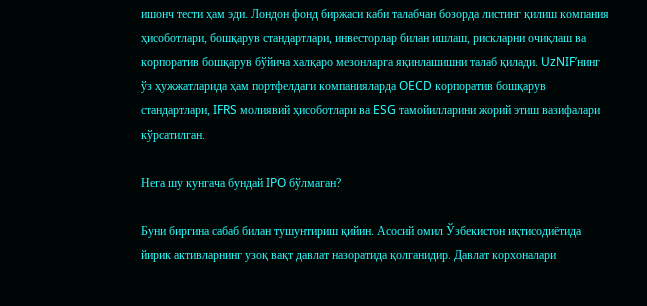ишонч тести ҳам эди. Лондон фонд биржаси каби талабчан бозорда листинг қилиш компания ҳисоботлари, бошқарув стандартлари, инвесторлар билан ишлаш, рискларни очиқлаш ва корпоратив бошқарув бўйича халқаро мезонларга яқинлашишни талаб қилади. UzNIF’нинг ўз ҳужжатларида ҳам портфелдаги компанияларда OECD корпоратив бошқарув стандартлари, IFRS молиявий ҳисоботлари ва ESG тамойилларини жорий этиш вазифалари кўрсатилган.

Нега шу кунгача бундай IPO бўлмаган?

Буни биргина сабаб билан тушунтириш қийин. Асосий омил Ўзбекистон иқтисодиётида йирик активларнинг узоқ вақт давлат назоратида қолганидир. Давлат корхоналари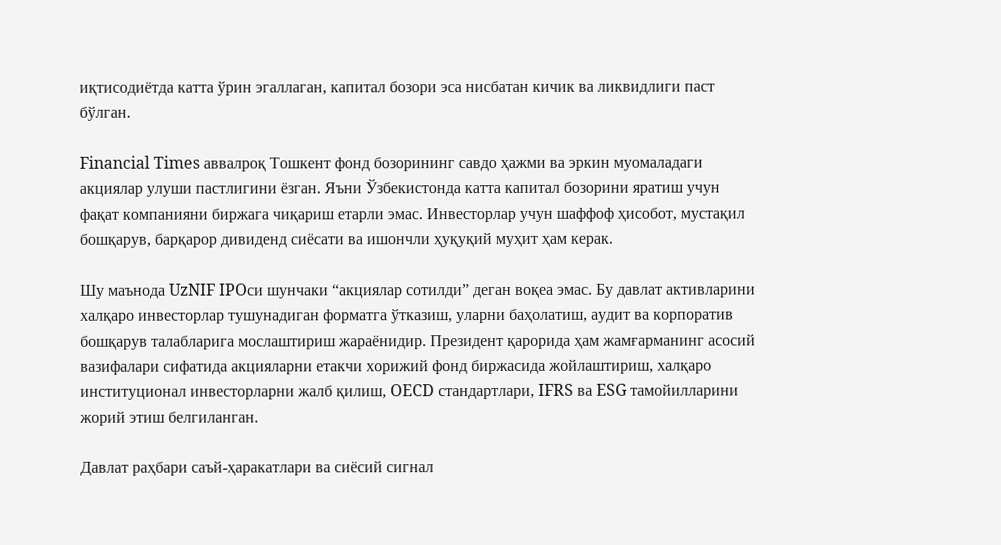иқтисодиётда катта ўрин эгаллаган, капитал бозори эса нисбатан кичик ва ликвидлиги паст бўлган.

Financial Times аввалроқ Тошкент фонд бозорининг савдо ҳажми ва эркин муомаладаги акциялар улуши пастлигини ёзган. Яъни Ўзбекистонда катта капитал бозорини яратиш учун фақат компанияни биржага чиқариш етарли эмас. Инвесторлар учун шаффоф ҳисобот, мустақил бошқарув, барқарор дивиденд сиёсати ва ишончли ҳуқуқий муҳит ҳам керак.

Шу маънода UzNIF IPOси шунчаки “акциялар сотилди” деган воқеа эмас. Бу давлат активларини халқаро инвесторлар тушунадиган форматга ўтказиш, уларни баҳолатиш, аудит ва корпоратив бошқарув талабларига мослаштириш жараёнидир. Президент қарорида ҳам жамғарманинг асосий вазифалари сифатида акцияларни етакчи хорижий фонд биржасида жойлаштириш, халқаро институционал инвесторларни жалб қилиш, OECD стандартлари, IFRS ва ESG тамойилларини жорий этиш белгиланган.

Давлат раҳбари саъй-ҳаракатлари ва сиёсий сигнал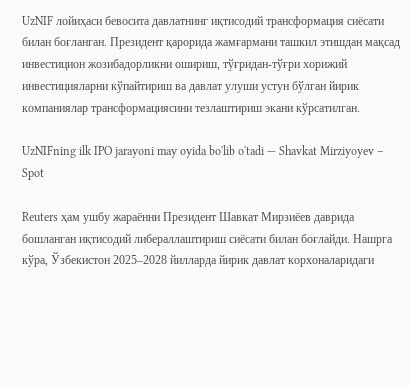UzNIF лойиҳаси бевосита давлатнинг иқтисодий трансформация сиёсати билан боғланган. Президент қарорида жамғармани ташкил этишдан мақсад инвестицион жозибадорликни ошириш, тўғридан-тўғри хорижий инвестицияларни кўпайтириш ва давлат улуши устун бўлган йирик компаниялар трансформациясини тезлаштириш экани кўрсатилган.

UzNIFning ilk IPO jarayoni may oyida bo'lib o'tadi — Shavkat Mirziyoyev –  Spot

Reuters ҳам ушбу жараённи Президент Шавкат Мирзиёев даврида бошланган иқтисодий либераллаштириш сиёсати билан боғлайди. Нашрга кўра, Ўзбекистон 2025–2028 йилларда йирик давлат корхоналаридаги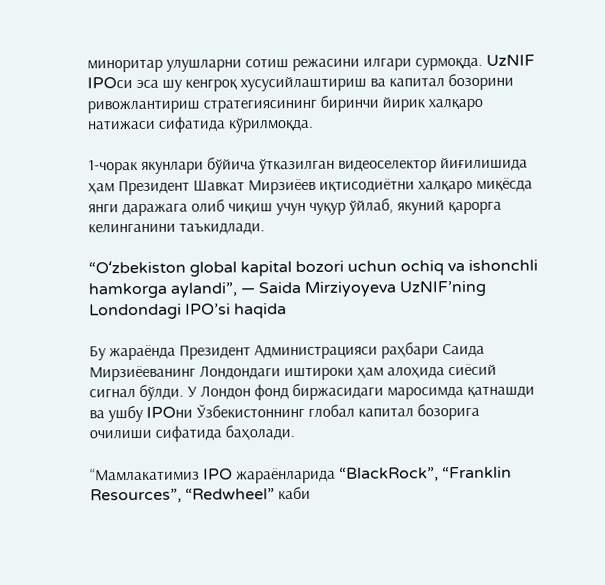миноритар улушларни сотиш режасини илгари сурмоқда. UzNIF IPOси эса шу кенгроқ хусусийлаштириш ва капитал бозорини ривожлантириш стратегиясининг биринчи йирик халқаро натижаси сифатида кўрилмоқда.

1-чорак якунлари бўйича ўтказилган видеоселектор йиғилишида ҳам Президент Шавкат Мирзиёев иқтисодиётни халқаро миқёсда янги даражага олиб чиқиш учун чуқур ўйлаб, якуний қарорга келинганини таъкидлади.

“Oʻzbekiston global kapital bozori uchun ochiq va ishonchli hamkorga aylandi”, — Saida Mirziyoyeva UzNIF’ning Londondagi IPO’si haqida

Бу жараёнда Президент Администрацияси раҳбари Саида Мирзиёеванинг Лондондаги иштироки ҳам алоҳида сиёсий сигнал бўлди. У Лондон фонд биржасидаги маросимда қатнашди ва ушбу IPOни Ўзбекистоннинг глобал капитал бозорига очилиши сифатида баҳолади.

“Мамлакатимиз IPO жараёнларида “BlackRock”, “Franklin Resources”, “Redwheel” каби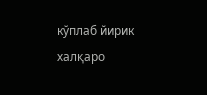кўплаб йирик халқаро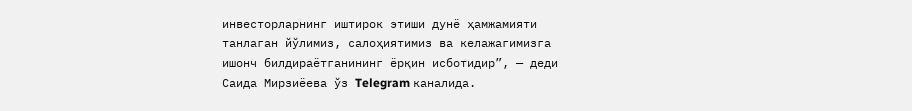инвесторларнинг иштирок этиши дунё ҳамжамияти танлаган йўлимиз, салоҳиятимиз ва келажагимизга ишонч билдираётганининг ёрқин исботидир”, — деди Саида Мирзиёева ўз Telegram каналида.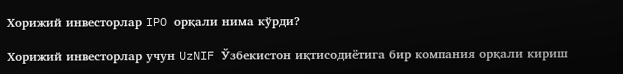Хорижий инвесторлар IPO орқали нима кўрди?

Хорижий инвесторлар учун UzNIF Ўзбекистон иқтисодиётига бир компания орқали кириш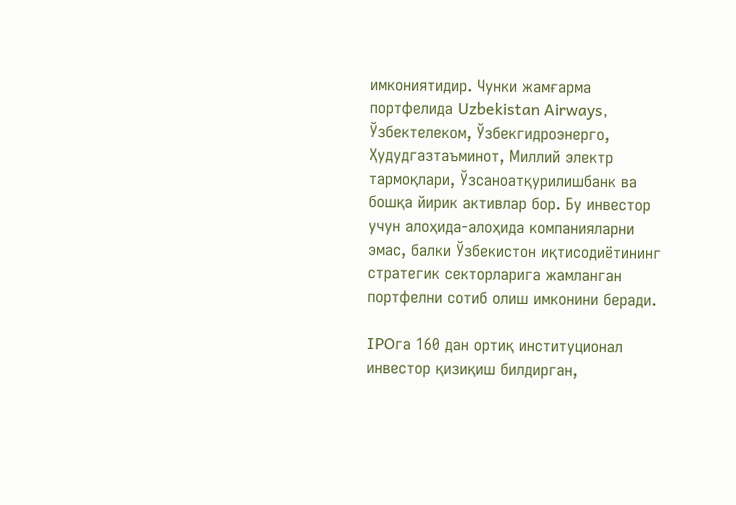имкониятидир. Чунки жамғарма портфелида Uzbekistan Airways, Ўзбектелеком, Ўзбекгидроэнерго, Ҳудудгазтаъминот, Миллий электр тармоқлари, Ўзсаноатқурилишбанк ва бошқа йирик активлар бор. Бу инвестор учун алоҳида-алоҳида компанияларни эмас, балки Ўзбекистон иқтисодиётининг стратегик секторларига жамланган портфелни сотиб олиш имконини беради.

IPOга 160 дан ортиқ институционал инвестор қизиқиш билдирган,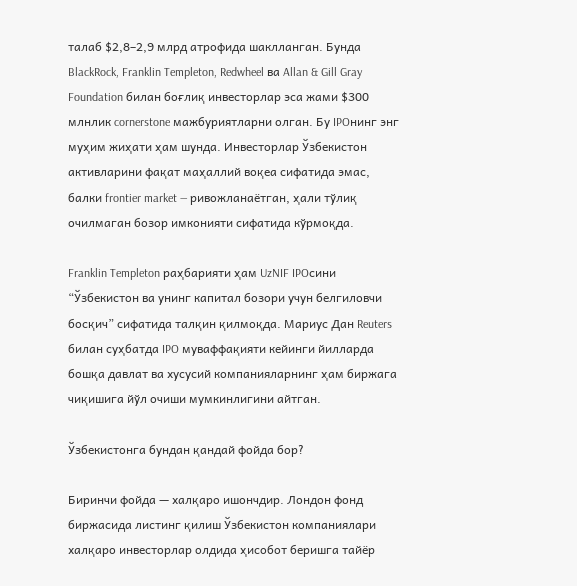талаб $2,8–2,9 млрд атрофида шаклланган. Бунда BlackRock, Franklin Templeton, Redwheel ва Allan & Gill Gray Foundation билан боғлиқ инвесторлар эса жами $300 млнлик cornerstone мажбуриятларни олган. Бу IPOнинг энг муҳим жиҳати ҳам шунда. Инвесторлар Ўзбекистон активларини фақат маҳаллий воқеа сифатида эмас, балки frontier market — ривожланаётган, ҳали тўлиқ очилмаган бозор имконияти сифатида кўрмоқда.

Franklin Templeton раҳбарияти ҳам UzNIF IPOсини “Ўзбекистон ва унинг капитал бозори учун белгиловчи босқич” сифатида талқин қилмоқда. Мариус Дан Reuters билан суҳбатда IPO муваффақияти кейинги йилларда бошқа давлат ва хусусий компанияларнинг ҳам биржага чиқишига йўл очиши мумкинлигини айтган.

Ўзбекистонга бундан қандай фойда бор?

Биринчи фойда — халқаро ишончдир. Лондон фонд биржасида листинг қилиш Ўзбекистон компаниялари халқаро инвесторлар олдида ҳисобот беришга тайёр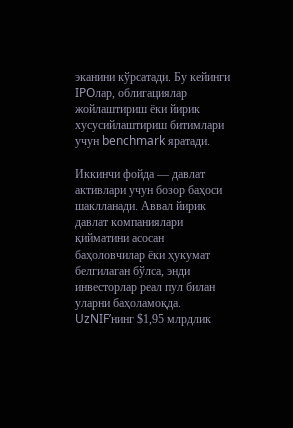эканини кўрсатади. Бу кейинги IPOлар, облигациялар жойлаштириш ёки йирик хусусийлаштириш битимлари учун benchmark яратади.

Иккинчи фойда — давлат активлари учун бозор баҳоси шаклланади. Аввал йирик давлат компаниялари қийматини асосан баҳоловчилар ёки ҳукумат белгилаган бўлса, энди инвесторлар реал пул билан уларни баҳоламоқда. UzNIF’нинг $1,95 млрдлик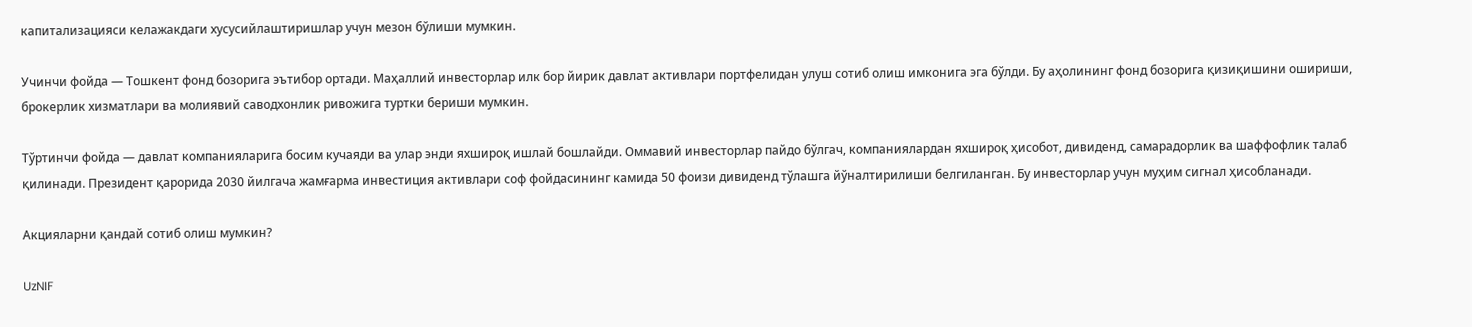капитализацияси келажакдаги хусусийлаштиришлар учун мезон бўлиши мумкин.

Учинчи фойда — Тошкент фонд бозорига эътибор ортади. Маҳаллий инвесторлар илк бор йирик давлат активлари портфелидан улуш сотиб олиш имконига эга бўлди. Бу аҳолининг фонд бозорига қизиқишини ошириши, брокерлик хизматлари ва молиявий саводхонлик ривожига туртки бериши мумкин.

Тўртинчи фойда — давлат компанияларига босим кучаяди ва улар энди яхшироқ ишлай бошлайди. Оммавий инвесторлар пайдо бўлгач, компаниялардан яхшироқ ҳисобот, дивиденд, самарадорлик ва шаффофлик талаб қилинади. Президент қарорида 2030 йилгача жамғарма инвестиция активлари соф фойдасининг камида 50 фоизи дивиденд тўлашга йўналтирилиши белгиланган. Бу инвесторлар учун муҳим сигнал ҳисобланади.

Акцияларни қандай сотиб олиш мумкин?

UzNIF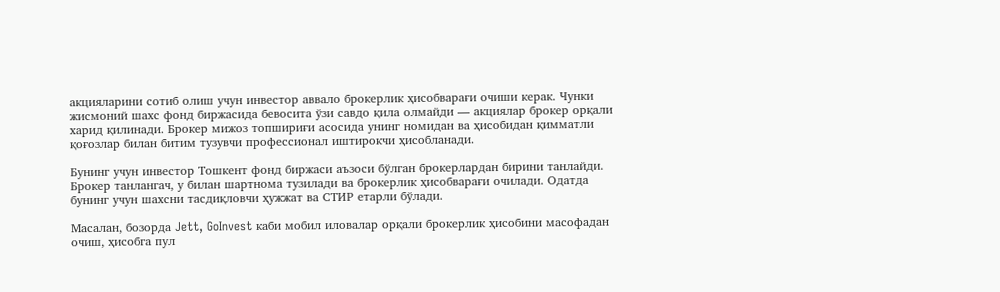акцияларини сотиб олиш учун инвестор аввало брокерлик ҳисобварағи очиши керак. Чунки жисмоний шахс фонд биржасида бевосита ўзи савдо қила олмайди — акциялар брокер орқали харид қилинади. Брокер мижоз топшириғи асосида унинг номидан ва ҳисобидан қимматли қоғозлар билан битим тузувчи профессионал иштирокчи ҳисобланади.

Бунинг учун инвестор Тошкент фонд биржаси аъзоси бўлган брокерлардан бирини танлайди. Брокер танлангач, у билан шартнома тузилади ва брокерлик ҳисобварағи очилади. Одатда бунинг учун шахсни тасдиқловчи ҳужжат ва СТИР етарли бўлади.

Масалан, бозорда Jett, GoInvest каби мобил иловалар орқали брокерлик ҳисобини масофадан очиш, ҳисобга пул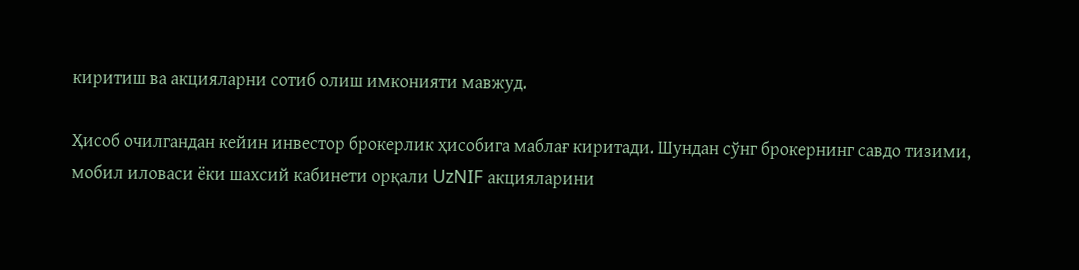киритиш ва акцияларни сотиб олиш имконияти мавжуд.

Ҳисоб очилгандан кейин инвестор брокерлик ҳисобига маблағ киритади. Шундан сўнг брокернинг савдо тизими, мобил иловаси ёки шахсий кабинети орқали UzNIF акцияларини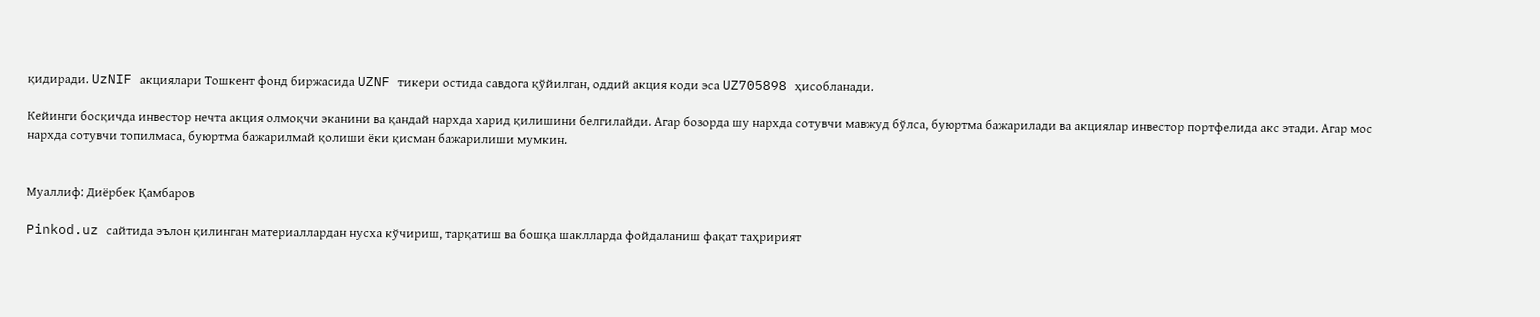қидиради. UzNIF акциялари Тошкент фонд биржасида UZNF тикери остида савдога қўйилган, оддий акция коди эса UZ705898 ҳисобланади.

Кейинги босқичда инвестор нечта акция олмоқчи эканини ва қандай нархда харид қилишини белгилайди. Агар бозорда шу нархда сотувчи мавжуд бўлса, буюртма бажарилади ва акциялар инвестор портфелида акс этади. Агар мос нархда сотувчи топилмаса, буюртма бажарилмай қолиши ёки қисман бажарилиши мумкин.


Муаллиф: Диёрбек Қамбаров

Pinkod.uz сайтида эълон қилинган материаллардан нусха кўчириш, тарқатиш ва бошқа шаклларда фойдаланиш фақат таҳририят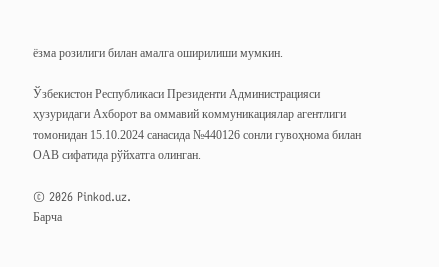ёзма розилиги билан амалга оширилиши мумкин.

Ўзбекистон Республикаси Президенти Администрацияси ҳузуридаги Ахборот ва оммавий коммуникациялар агентлиги томонидан 15.10.2024 санасида №440126 сонли гувоҳнома билан ОАВ сифатида рўйхатга олинган.

© 2026 Pinkod.uz.
Барча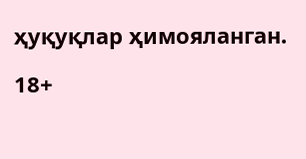ҳуқуқлар ҳимояланган.

18+